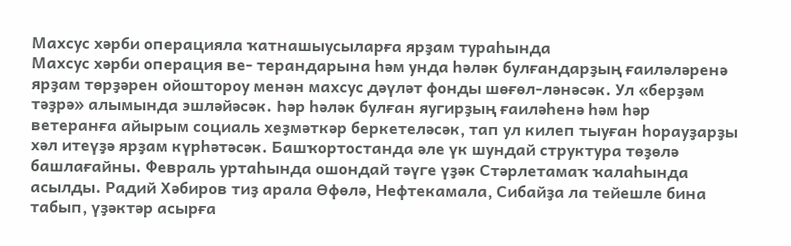Махсус хәрби операцияла ҡатнашыусыларға ярҙам тураһында
Махсус хәрби операция ве- терандарына һәм унда һәләк булғандарҙың ғаиләләренә ярҙам төрҙәрен ойоштороу менән махсус дәүләт фонды шөғөл-ләнәсәк. Ул «берҙәм тәҙрә» алымында эшләйәсәк. Һәр һәләк булған яугирҙың ғаиләһенә һәм һәр ветеранға айырым социаль хеҙмәткәр беркетеләсәк, тап ул килеп тыуған һорауҙарҙы хәл итеүҙә ярҙам күрһәтәсәк. Башҡортостанда әле үк шундай структура төҙөлә башлағайны. Февраль уртаһында ошондай тәүге үҙәк Стәрлетамаҡ ҡалаһында асылды. Радий Хәбиров тиҙ арала Өфөлә, Нефтекамала, Сибайҙа ла тейешле бина табып, үҙәктәр асырға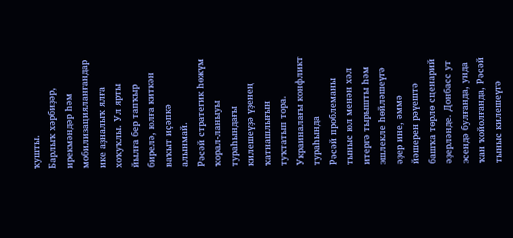ҡушты.
Барлыҡ хәрбиҙәр, ирекмәндәр һәм мобилизацияланғандар ике аҙналыҡ ялға хоҡуҡлы. Ул ярты йылға бер тапҡыр бирелә, юлға киткән ваҡыт иҫәпкә алынмай.
Рәсәй стратегик һөжүм ҡорал-ланыуы тураһындағы килешеүҙә үҙенең ҡатнашлығын туҡтатып тора.
Украиналағы конфликт тураһында
Рәсәй проблеманы тыныс юл менән хәл итергә тырышты һәм эшлекле һөйләшеүгә әҙер ине, әммә йәшерен рәүештә башҡа төрлө сценарий әҙерләнде. Донбасс ут эсендә булғанда, унда ҡан ҡойолғанда, Рәсәй тыныс килешеүгә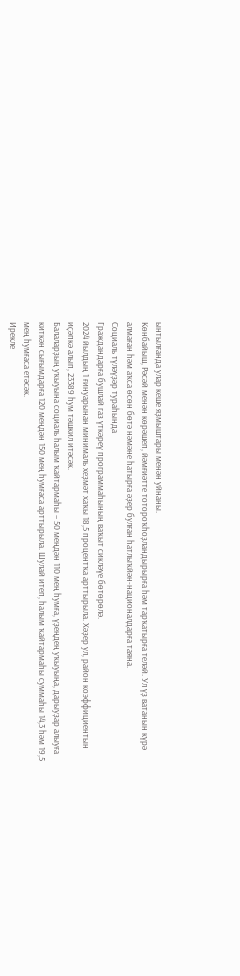ынтылғанда улар кеше яҙмыштары менән уйнаны.
Көнбайыш, Рәсәй менән көрәшеп, йәмғиәтте тотороҡһоҙландырырға һәм тарҡатырға теләй. Ул үҙ ватанын күрә алмаған һәм аҡса өсөн бөтә нәмәне һатырға әҙер булған һатлыҡйән-националдарға таяна.
Социаль түләүҙәр тураһында
Граждандарға бушлай газ үткәреү программаһының ваҡыт сикләүе бөтөрөлә.
2024 йылдың 1 ғинуарынан минималь хеҙмәт хаҡы 18,5 процентҡа арттырыла. Хәҙер ул, район коэффициентын иҫәпкә алып, 23389 һум тәшкил итәсәк.
Балаларҙың уҡыуына социаль һалым ҡайтармаһы – 50 меңдән 110 мең һумға, үҙеңдең уҡыуыңа, дарыуҙар алыуға киткән сығымдарға 120 меңдән 150 мең һумғаса арттырыла. Шулай итеп, һалым ҡайтармаһы суммаһы 14,3 һәм 19,5 мең һумғаса етәсәк.
Ирекле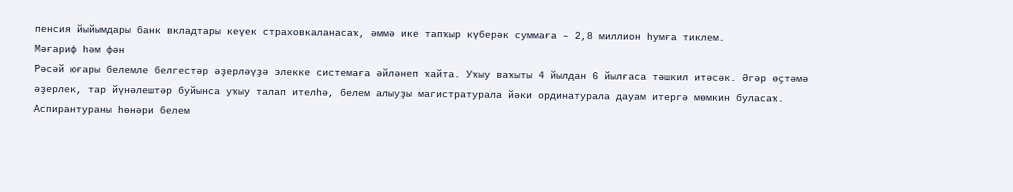пенсия йыйымдары банк вкладтары кеүек страховкаланасаҡ, әммә ике тапҡыр күберәк суммаға – 2,8 миллион һумға тиклем.
Мәғариф һәм фән
Рәсәй юғары белемле белгестәр әҙерләүҙә элекке системаға әйләнеп ҡайта. Уҡыу ваҡыты 4 йылдан 6 йылғаса тәшкил итәсәк. Әгәр өҫтәмә әҙерлек, тар йүнәлештәр буйынса уҡыу талап ителһә, белем алыуҙы магистратурала йәки ординатурала дауам итергә мөмкин буласаҡ. Аспирантураны һөнәри белем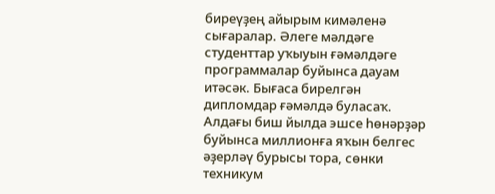биреүҙең айырым кимәленә сығаралар. Әлеге мәлдәге студенттар уҡыуын ғәмәлдәге программалар буйынса дауам итәсәк. Бығаса бирелгән дипломдар ғәмәлдә буласаҡ.
Алдағы биш йылда эшсе һөнәрҙәр буйынса миллионға яҡын белгес әҙерләү бурысы тора, сөнки техникум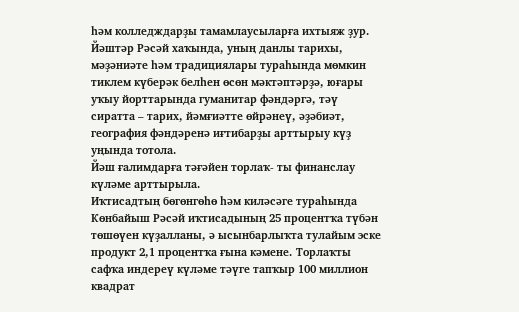һәм колледждарҙы тамамлаусыларға ихтыяж ҙур.
Йәштәр Рәсәй хаҡында, уның данлы тарихы, мәҙәниәте һәм традициялары тураһында мөмкин тиклем күберәк белһен өсөн мәктәптәрҙә, юғары уҡыу йорттарында гуманитар фәндәргә, тәү сиратта – тарих, йәмғиәтте өйрәнеү, әҙәбиәт, география фәндәренә иғтибарҙы арттырыу күҙ уңында тотола.
Йәш ғалимдарға тәғәйен торлаҡ- ты финанслау күләме арттырыла.
Иҡтисадтың бөгөнгөһө һәм киләсәге тураһында
Көнбайыш Рәсәй иҡтисадының 25 процентҡа түбән төшөүен күҙалланы, ә ысынбарлыҡта тулайым эске продукт 2,1 процентҡа ғына кәмене. Торлаҡты сафҡа индереү күләме тәүге тапҡыр 100 миллион квадрат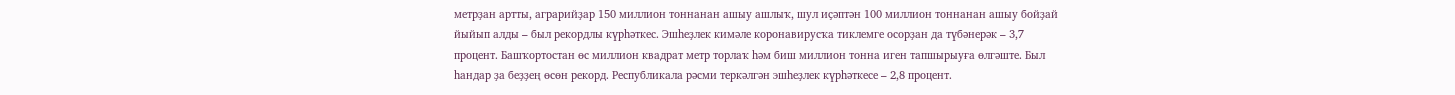метрҙан артты, аграрийҙар 150 миллион тоннанан ашыу ашлыҡ, шул иҫәптән 100 миллион тоннанан ашыу бойҙай йыйып алды – был рекордлы күрһәткес. Эшһеҙлек кимәле коронавирусҡа тиклемге осорҙан да түбәнерәк – 3,7 процент. Башҡортостан өс миллион квадрат метр торлаҡ һәм биш миллион тонна иген тапшырыуға өлгәште. Был һандар ҙа беҙҙең өсөн рекорд. Республикала рәсми теркәлгән эшһеҙлек күрһәткесе – 2,8 процент.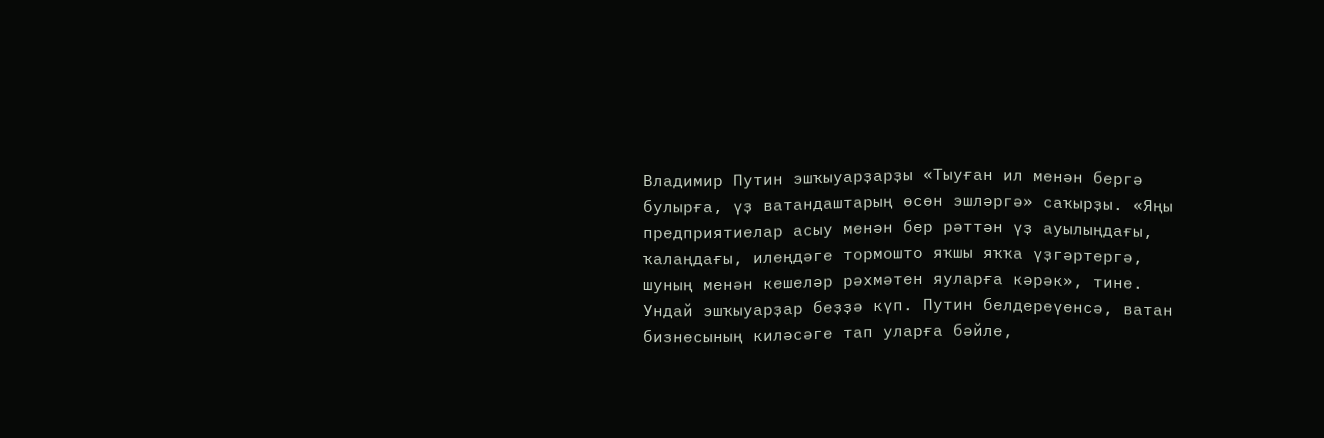Владимир Путин эшҡыуарҙарҙы «Тыуған ил менән бергә булырға, үҙ ватандаштарың өсөн эшләргә» саҡырҙы. «Яңы предприятиелар асыу менән бер рәттән үҙ ауылыңдағы, ҡалаңдағы, илеңдәге тормошто яҡшы яҡҡа үҙгәртергә, шуның менән кешеләр рәхмәтен яуларға кәрәк», тине. Ундай эшҡыуарҙар беҙҙә күп. Путин белдереүенсә, ватан бизнесының киләсәге тап уларға бәйле,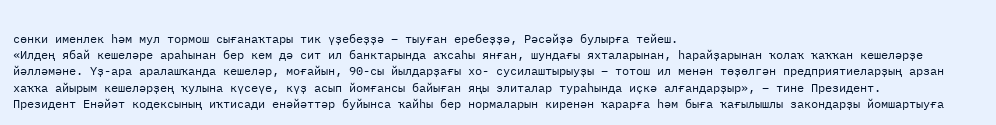сөнки именлек һәм мул тормош сығанаҡтары тик үҙебеҙҙә – тыуған еребеҙҙә, Рәсәйҙә булырға тейеш.
«Илдең ябай кешеләре араһынан бер кем дә сит ил банктарында аҡсаһы янған, шундағы яхталарынан, һарайҙарынан ҡолаҡ ҡаҡҡан кешеләрҙе йәлләмәне. Үҙ-ара аралашҡанда кешеләр, моғайын, 90-сы йылдарҙағы хо- сусилаштырыуҙы – тотош ил менән төҙөлгән предприятиеларҙың арзан хаҡҡа айырым кешеләрҙең ҡулына күсеүе, күҙ асып йомғансы байыған яңы элиталар тураһында иҫкә алғандарҙыр», – тине Президент.
Президент Енәйәт кодексының иҡтисади енәйәттәр буйынса ҡайһы бер нормаларын киренән ҡарарға һәм быға ҡағылышлы закондарҙы йомшартыуға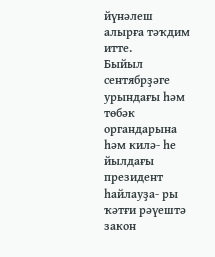йүнәлеш алырға тәҡдим итте.
Быйыл сентябрҙәге урындағы һәм төбәк органдарына һәм килә- һе йылдағы президент һайлауҙа- ры ҡәтғи рәүештә закон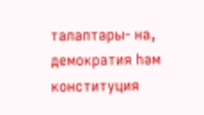талаптары- на, демократия һәм конституция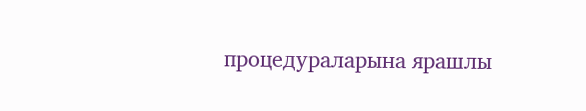процедураларына ярашлы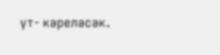үт- кәреләсәк.